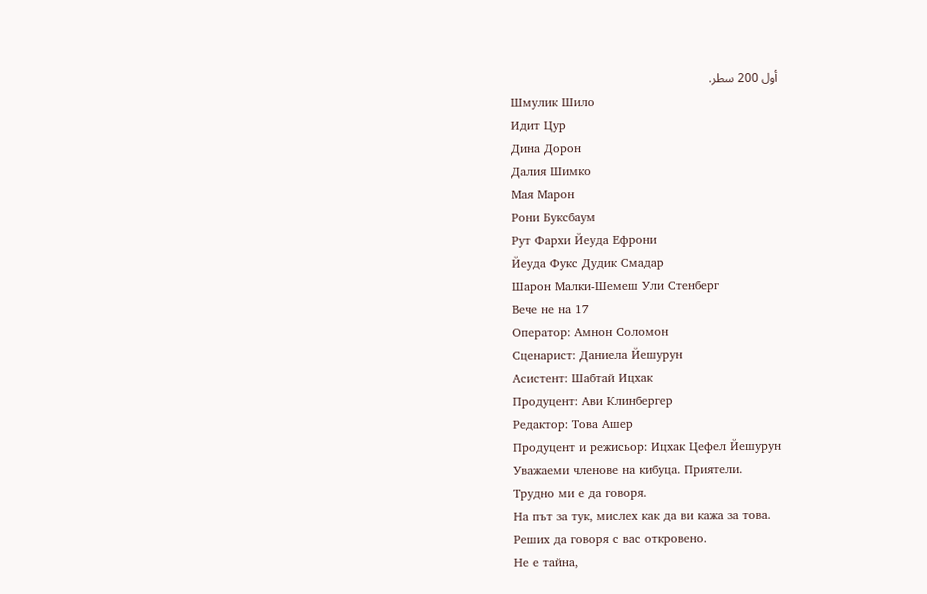أول 200 سطر.
Шмулик Шило
Идит Цур
Дина Дорон
Далия Шимко
Мая Марон
Рони Буксбаум
Рут Фархи Йеуда Ефрони
Йеуда Фукс Дудик Смадар
Шарон Малки-Шемеш Ули Стенберг
Вече не на 17
Оператор: Амнон Соломон
Сценарист: Даниела Йешурун
Асистент: Шабтай Ицхак
Продуцент: Ави Клинбергер
Редактор: Това Ашер
Продуцент и режисьор: Ицхак Цефел Йешурун
Уважаеми членове на кибуца. Приятели.
Трудно ми е да говоря.
На път за тук, мислех как да ви кажа за това.
Реших да говоря с вас откровено.
Не е тайна,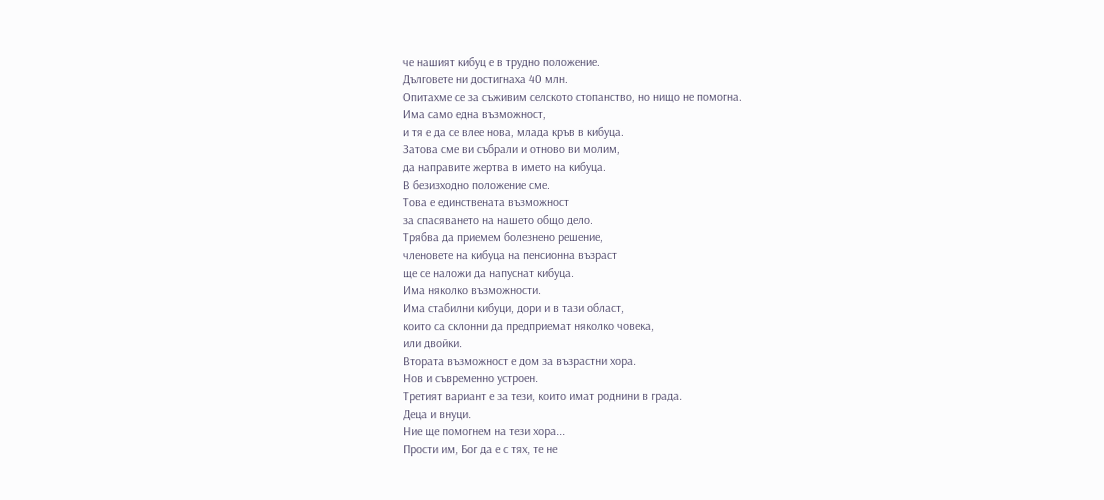че нашият кибуц е в трудно положение.
Дълговете ни достигнаха 40 млн.
Опитахме се за съживим селското стопанство, но нищо не помогна.
Има само една възможност,
и тя е да се влее нова, млада кръв в кибуца.
Затова сме ви събрали и отново ви молим,
да направите жертва в името на кибуца.
В безизходно положение сме.
Това е единствената възможност
за спасяването на нашето общо дело.
Трябва да приемем болезнено решение,
членовете на кибуца на пенсионна възраст
ще се наложи да напуснат кибуца.
Има няколко възможности.
Има стабилни кибуци, дори и в тази област,
които са склонни да предприемат няколко човека,
или двойки.
Втората възможност е дом за възрастни хора.
Нов и съвременно устроен.
Третият вариант е за тези, които имат роднини в града.
Деца и внуци.
Ние ще помогнем на тези хора...
Прости им, Бог да е с тях, те не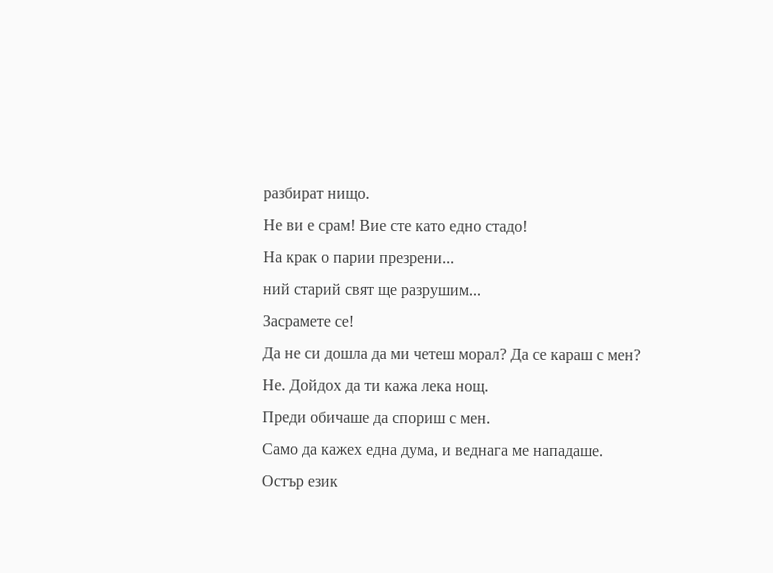разбират нищо.
Не ви е срам! Вие сте като едно стадо!
На крак о парии презрени...
ний старий свят ще разрушим...
Засрамете се!
Да не си дошла да ми четеш морал? Да се караш с мен?
Не. Дойдох да ти кажа лека нощ.
Преди обичаше да спориш с мен.
Само да кажех една дума, и веднага ме нападаше.
Остър език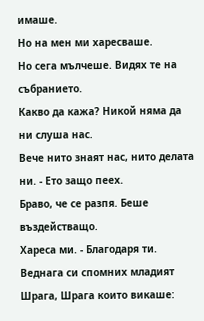имаше.
Но на мен ми харесваше.
Но сега мълчеше. Видях те на събранието.
Какво да кажа? Никой няма да ни слуша нас.
Вече нито знаят нас, нито делата ни. - Ето защо пеех.
Браво, че се разпя. Беше въздействащо.
Хареса ми. - Благодаря ти.
Веднага си спомних младият Шрага, Шрага които викаше: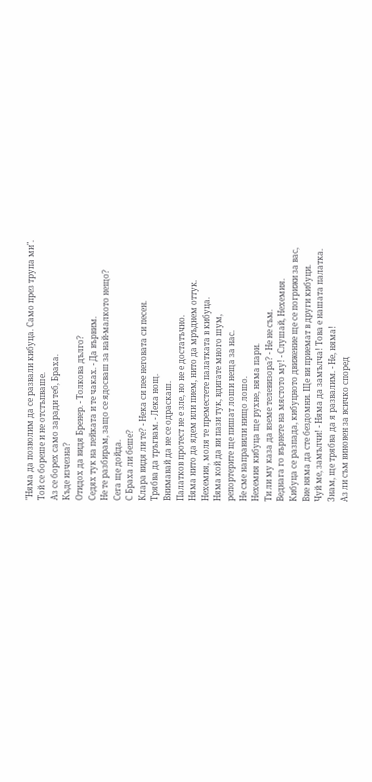"Няма да позволим да се развали кибуца. Само през трупа ми".
Той се бореше и не отстъпваше.
Аз се борех само заради теб, Браха.
Къде изчезна?
Отидох да видя Бренер. - Толкова дълго?
Седях тук на пейката и те чаках. - Да вървим.
Не те разбирам, защо се ядосваш за най-малкото нещо?
Сега ще дойда.
С Браха ли беше?
Клара видя ли те? - Нека си пее неговата си песен.
Трябва да тръгвам. - Лека нощ.
Внимавай да не се одраскаш.
Палатков протест не е зле, но не е достатъчно.
Няма нито да ядем или пием, нито да мръднем оттук.
Нехемия, моля те преместете палатката в кибуца.
Няма кой да ви пази тук, вдигате много шум,
репортерите ще пишат лоши неща за нас.
Не сме направили нищо лошо.
Нехемия кибуца ще рухне, няма пари.
Ти ли му каза да вземе телевизора? - Не не съм.
Веднага го върнете на мястото му! - Слушай, Нехемия.
Кибуца се разпада, кибуцното движение ще се погрижи за вас,
Вие няма да сте бездомни. Ще ви приемат в други кибуци.
Чуй ме, замълчи! - Няма да замълча! Това е нашата палатка.
Знам, ще трябва да я развалим. - Не, няма!
Аз ли съм виновен за всичко според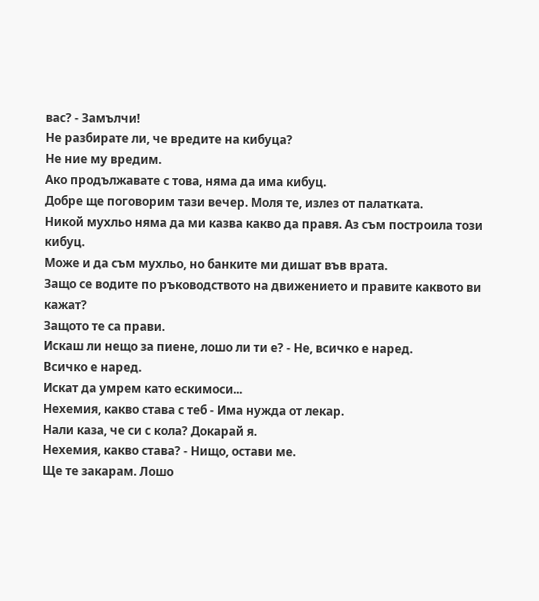вас? - Замълчи!
Не разбирате ли, че вредите на кибуца?
Не ние му вредим.
Ако продължавате с това, няма да има кибуц.
Добре ще поговорим тази вечер. Моля те, излез от палатката.
Никой мухльо няма да ми казва какво да правя. Аз съм построила този кибуц.
Може и да съм мухльо, но банките ми дишат във врата.
Защо се водите по ръководството на движението и правите каквото ви кажат?
Защото те са прави.
Искаш ли нещо за пиене, лошо ли ти е? - Не, всичко е наред.
Всичко е наред.
Искат да умрем като ескимоси...
Нехемия, какво става с теб - Има нужда от лекар.
Нали каза, че си с кола? Докарай я.
Нехемия, какво става? - Нищо, остави ме.
Ще те закарам. Лошо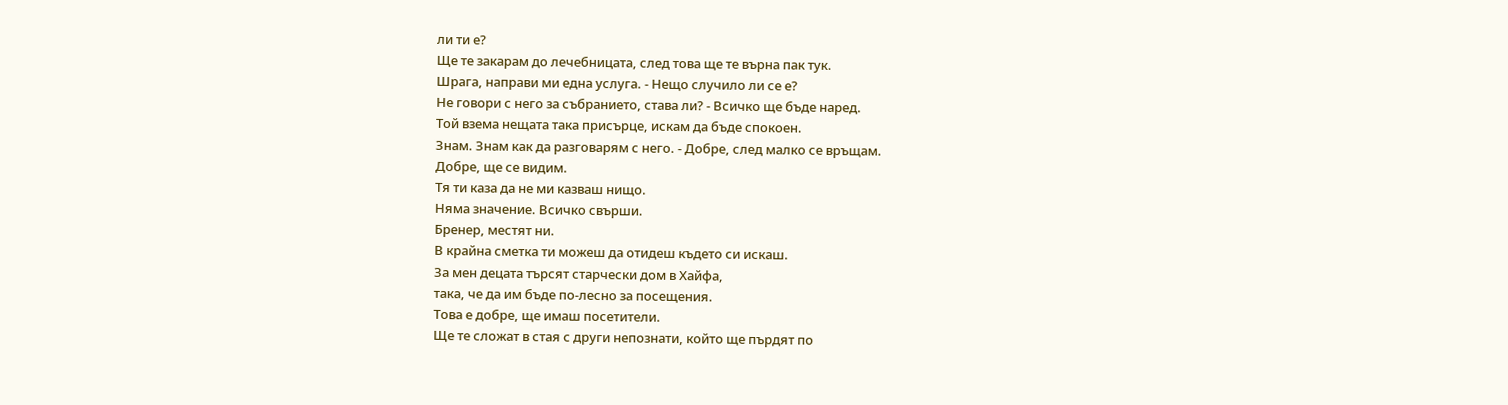ли ти е?
Ще те закарам до лечебницата, след това ще те върна пак тук.
Шрага, направи ми една услуга. - Нещо случило ли се е?
Не говори с него за събранието, става ли? - Всичко ще бъде наред.
Той взема нещата така присърце, искам да бъде спокоен.
Знам. Знам как да разговарям с него. - Добре, след малко се връщам.
Добре, ще се видим.
Тя ти каза да не ми казваш нищо.
Няма значение. Всичко свърши.
Бренер, местят ни.
В крайна сметка ти можеш да отидеш където си искаш.
За мен децата търсят старчески дом в Хайфа,
така, че да им бъде по-лесно за посещения.
Това е добре, ще имаш посетители.
Ще те сложат в стая с други непознати, който ще пърдят по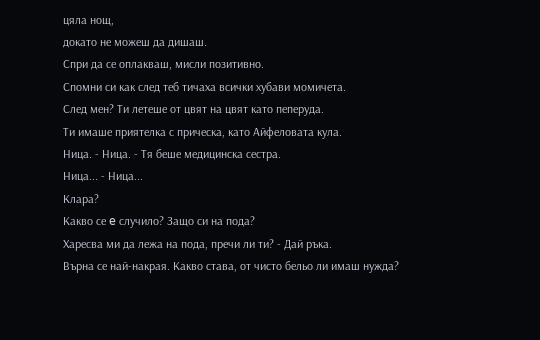цяла нощ,
докато не можеш да дишаш.
Спри да се оплакваш, мисли позитивно.
Спомни си как след теб тичаха всички хубави момичета.
След мен? Ти летеше от цвят на цвят като пеперуда.
Ти имаше приятелка с прическа, като Айфеловата кула.
Ница. - Ница. - Тя беше медицинска сестра.
Ница... - Ница...
Клара?
Какво се e случило? Защо си на пода?
Харесва ми да лежа на пода, пречи ли ти? - Дай ръка.
Върна се най-накрая. Какво става, от чисто бельо ли имаш нужда?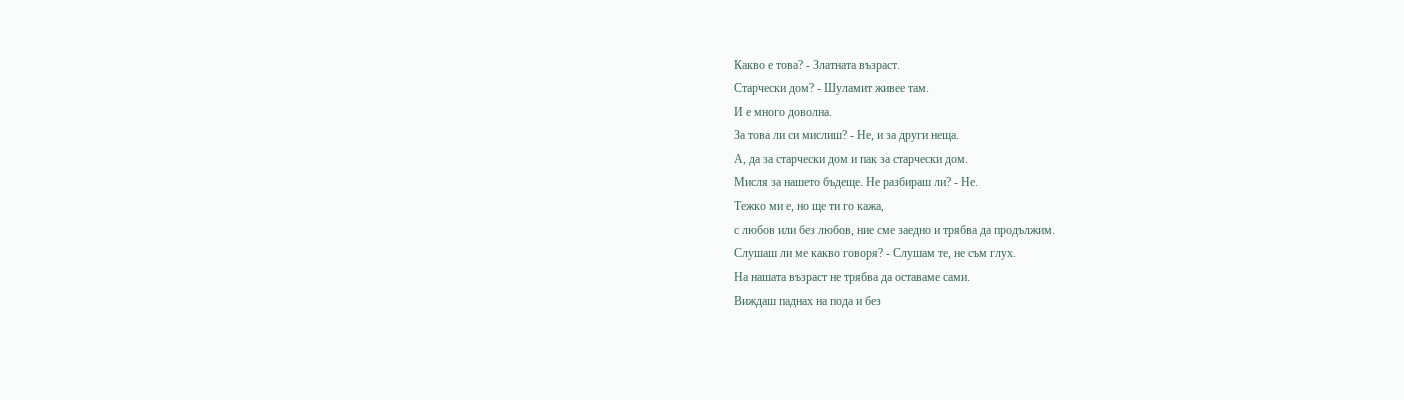Какво е това? - Златната възраст.
Старчески дом? - Шуламит живее там.
И е много доволна.
За това ли си мислиш? - Не, и за други неща.
А, да за старчески дом и пак за старчески дом.
Мисля за нашето бъдеще. Не разбираш ли? - Не.
Тежко ми е, но ще ти го кажа,
с любов или без любов, ние сме заедно и трябва да продължим.
Слушаш ли ме какво говоря? - Слушам те, не съм глух.
На нашата възраст не трябва да оставаме сами.
Виждаш паднах на пода и без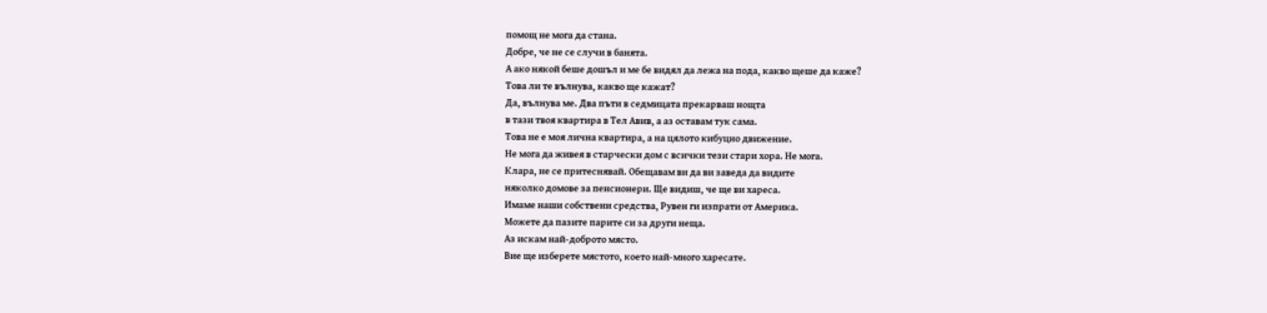помощ не мога да стана.
Добре, че не се случи в банята.
А ако някой беше дошъл и ме бе видял да лежа на пода, какво щеше да каже?
Това ли те вълнува, какво ще кажат?
Да, вълнува ме. Два пъти в седмицата прекарваш нощта
в тази твоя квартира в Тел Авив, а аз оставам тук сама.
Това не е моя лична квартира, а на цялото кибуцно движение.
Не мога да живея в старчески дом с всички тези стари хора. Не мога.
Клара, не се притеснявай. Обещавам ви да ви заведа да видите
няколко домове за пенсионери. Ще видиш, че ще ви хареса.
Имаме наши собствени средства, Рувен ги изпрати от Америка.
Можете да пазите парите си за други неща.
Аз искам най-доброто място.
Вие ще изберете мястото, което най-много харесате.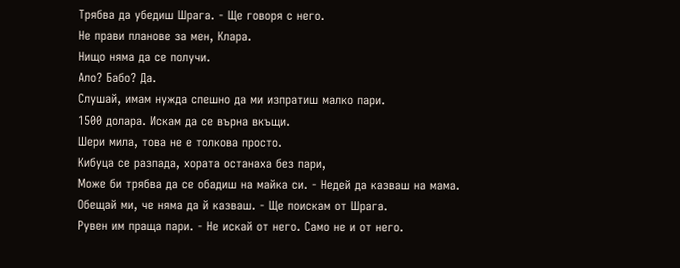Трябва да убедиш Шрага. - Ще говоря с него.
Не прави планове за мен, Клара.
Нищо няма да се получи.
Ало? Бабо? Да.
Слушай, имам нужда спешно да ми изпратиш малко пари.
1500 долара. Искам да се върна вкъщи.
Шери мила, това не е толкова просто.
Кибуца се разпада, хората останаха без пари,
Може би трябва да се обадиш на майка си. - Недей да казваш на мама.
Обещай ми, че няма да й казваш. - Ще поискам от Шрага.
Рувен им праща пари. - Не искай от него. Само не и от него.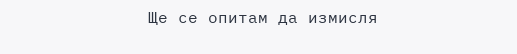Ще се опитам да измисля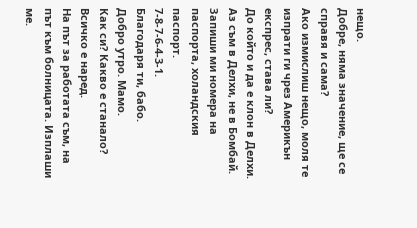нещо.
Добре, няма значение, ще се справя и сама?
Ако измислиш нещо, моля те изпрати ги чрез Америкън експрес, става ли?
До който и да е клон в Делхи. Аз съм в Делхи, не в Бомбай.
Запиши ми номера на паспорта, холандския паспорт.
7-8-7-6-4-3-1.
Благодаря ти, бабо.
Добро утро. Мамо.
Как си? Какво е станало?
Всичко е наред.
На път за работата съм, на път към болницата. Изплаши ме.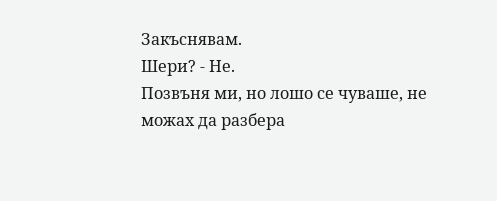Закъснявам.
Шери? - Не.
Позвъня ми, но лошо се чуваше, не можах да разбера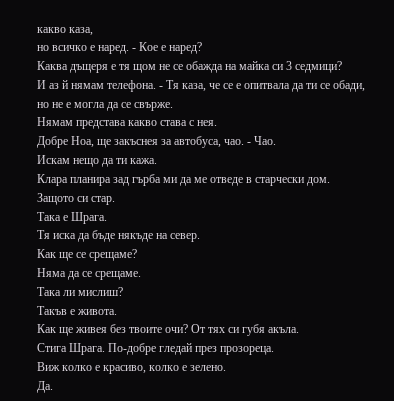какво каза,
но всичко е наред. - Кое е наред?
Каква дъщеря е тя щом не се обажда на майка си 3 седмици?
И аз й нямам телефона. - Тя каза, че се е опитвала да ти се обади,
но не е могла да се свърже.
Нямам представа какво става с нея.
Добре Ноа, ще закъснея за автобуса, чао. - Чао.
Искам нещо да ти кажа.
Клара планира зад гърба ми да ме отведе в старчески дом.
Защото си стар.
Така е Шрага.
Тя иска да бъде някъде на север.
Как ще се срещаме?
Няма да се срещаме.
Така ли мислиш?
Такъв е живота.
Как ще живея без твоите очи? От тях си губя акъла.
Стига Шрага. По-добре гледай през прозореца.
Виж колко е красиво, колко е зелено.
Да.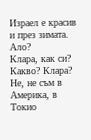Израел е красив и през зимата.
Ало?
Клара, как си?
Какво? Клара?
Не, не съм в Америка, в Токио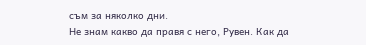съм за няколко дни.
Не знам какво да правя с него, Рувен. Как да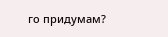го придумам?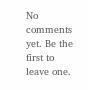No comments yet. Be the first to leave one.